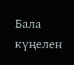Бала күңелен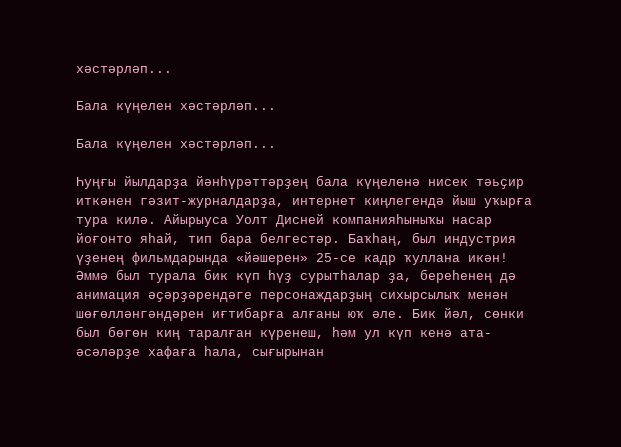хәстәрләп...

Бала күңелен хәстәрләп...

Бала күңелен хәстәрләп...

Һуңғы йылдарҙа йәнһүрәттәрҙең бала күңеленә нисек тәьҫир иткәнен гәзит-журналдарҙа, интернет киңлегендә йыш уҡырға тура килә. Айырыуса Уолт Дисней компанияһыныҡы насар йоғонто яһай, тип бара белгестәр. Баҡһаң, был индустрия үҙенең фильмдарында «йәшерен» 25-се кадр ҡуллана икән! Әммә был турала бик күп һүҙ сурытһалар ҙа, береһенең дә анимация әҫәрҙәрендәге персонаждарҙың сихырсылыҡ менән шөғөлләнгәндәрен иғтибарға алғаны юҡ әле. Бик йәл, сөнки был бөгөн киң таралған күренеш, һәм ул күп кенә ата-әсәләрҙе хафаға һала, сығырынан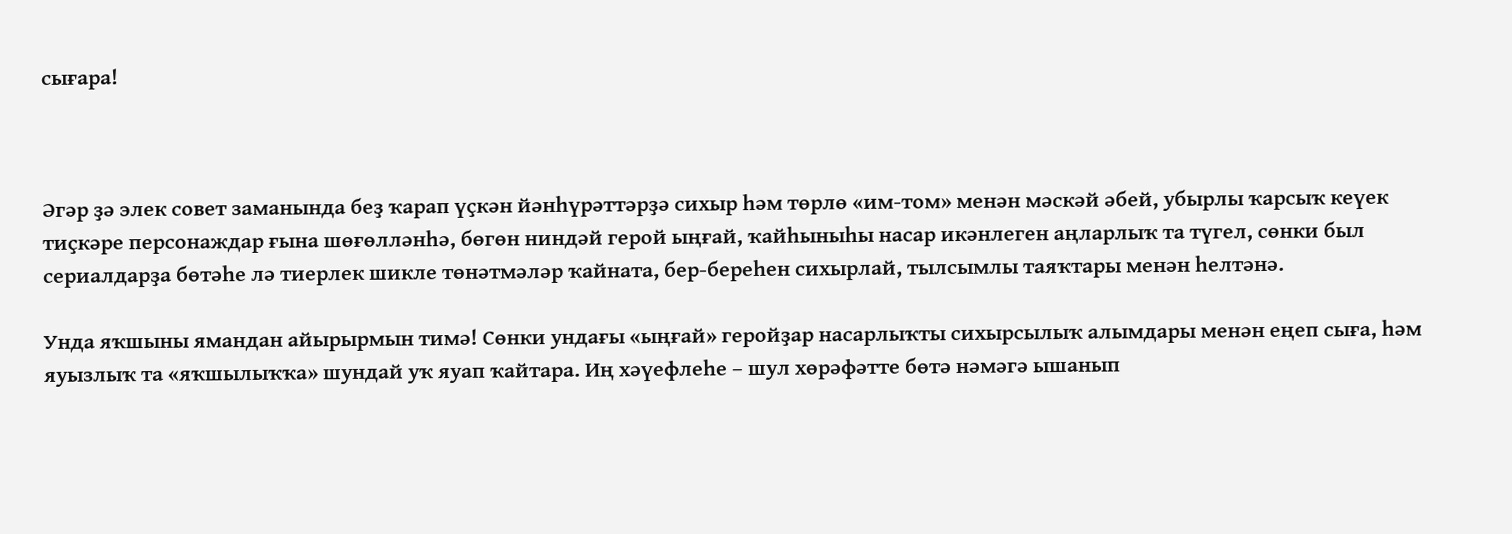сығара!



Әгәр ҙә элек совет заманында беҙ ҡарап үҫкән йәнһүрәттәрҙә сихыр һәм төрлө «им-том» менән мәскәй әбей, убырлы ҡарсыҡ кеүек тиҫкәре персонаждар ғына шөғөлләнһә, бөгөн ниндәй герой ыңғай, ҡайһыныһы насар икәнлеген аңларлыҡ та түгел, сөнки был сериалдарҙа бөтәһе лә тиерлек шикле төнәтмәләр ҡайната, бер-береһен сихырлай, тылсымлы таяҡтары менән һелтәнә.

Унда яҡшыны ямандан айырырмын тимә! Сөнки ундағы «ыңғай» геройҙар насарлыҡты сихырсылыҡ алымдары менән еңеп сыға, һәм яуызлыҡ та «яҡшылыҡҡа» шундай уҡ яуап ҡайтара. Иң хәүефлеһе – шул хөрәфәтте бөтә нәмәгә ышанып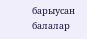барыусан балалар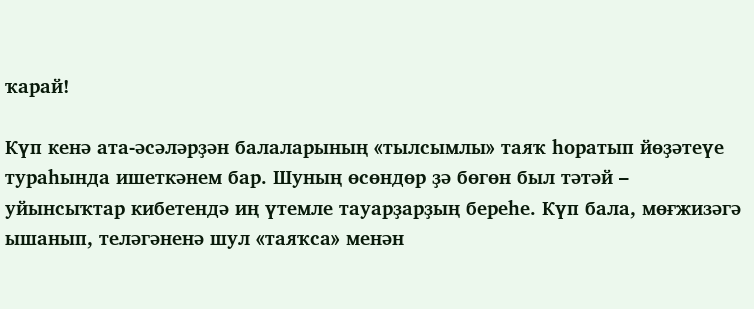ҡарай!

Күп кенә ата-әсәләрҙән балаларының «тылсымлы» таяҡ һоратып йөҙәтеүе тураһында ишеткәнем бар. Шуның өсөндөр ҙә бөгөн был тәтәй – уйынсыҡтар кибетендә иң үтемле тауарҙарҙың береһе. Күп бала, мөғжизәгә ышанып, теләгәненә шул «таяҡса» менән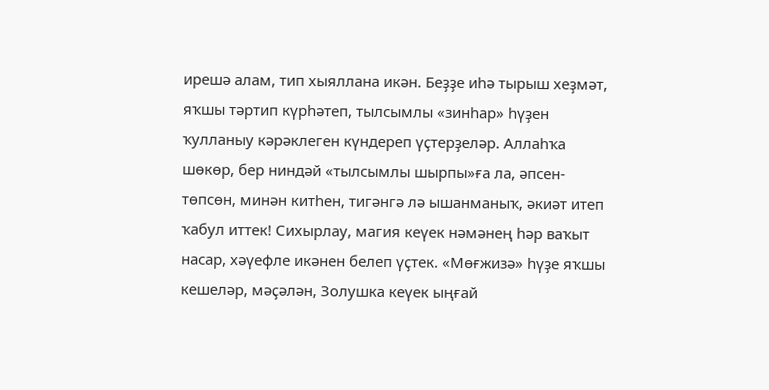ирешә алам, тип хыяллана икән. Беҙҙе иһә тырыш хеҙмәт, яҡшы тәртип күрһәтеп, тылсымлы «зинһар» һүҙен ҡулланыу кәрәклеген күндереп үҫтерҙеләр. Аллаһҡа шөкөр, бер ниндәй «тылсымлы шырпы»ға ла, әпсен-төпсөн, минән китһен, тигәнгә лә ышанманыҡ, әкиәт итеп ҡабул иттек! Сихырлау, магия кеүек нәмәнең һәр ваҡыт насар, хәүефле икәнен белеп үҫтек. «Мөғжизә» һүҙе яҡшы кешеләр, мәҫәлән, Золушка кеүек ыңғай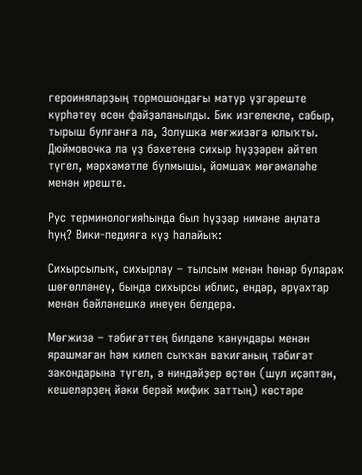героиняларҙың тормошондағы матур үҙгәреште күрһәтеү өсөн файҙаланылды. Бик изгелекле, сабыр, тырыш булғанға ла, Золушка мөғжизәгә юлыҡты. Дюймовочка ла үҙ бәхетенә сихыр һүҙҙәрен әйтеп түгел, мәрхәмәтле булмышы, йомшаҡ мөғәмәләһе менән иреште.

Рус терминологияһында был һүҙҙәр нимәне аңлата һуң? Вики-педияға күҙ һалайыҡ:

Сихырсылыҡ, сихырлау – тылсым менән һөнәр булараҡ шөғөлләнеү, бында сихырсы иблис, ендәр, әрүахтар менән бәйләнешкә инеүен белдерә.

Мөғжизә – тәбиғәттең билдәле ҡанундары менән ярашмаған һәм килеп сыҡҡан ваҡиғаның тәбиғәт закондарына түгел, ә ниндәйҙер өҫтөн (шул иҫәптән, кешеләрҙең йәки берәй мифик заттың) көстәре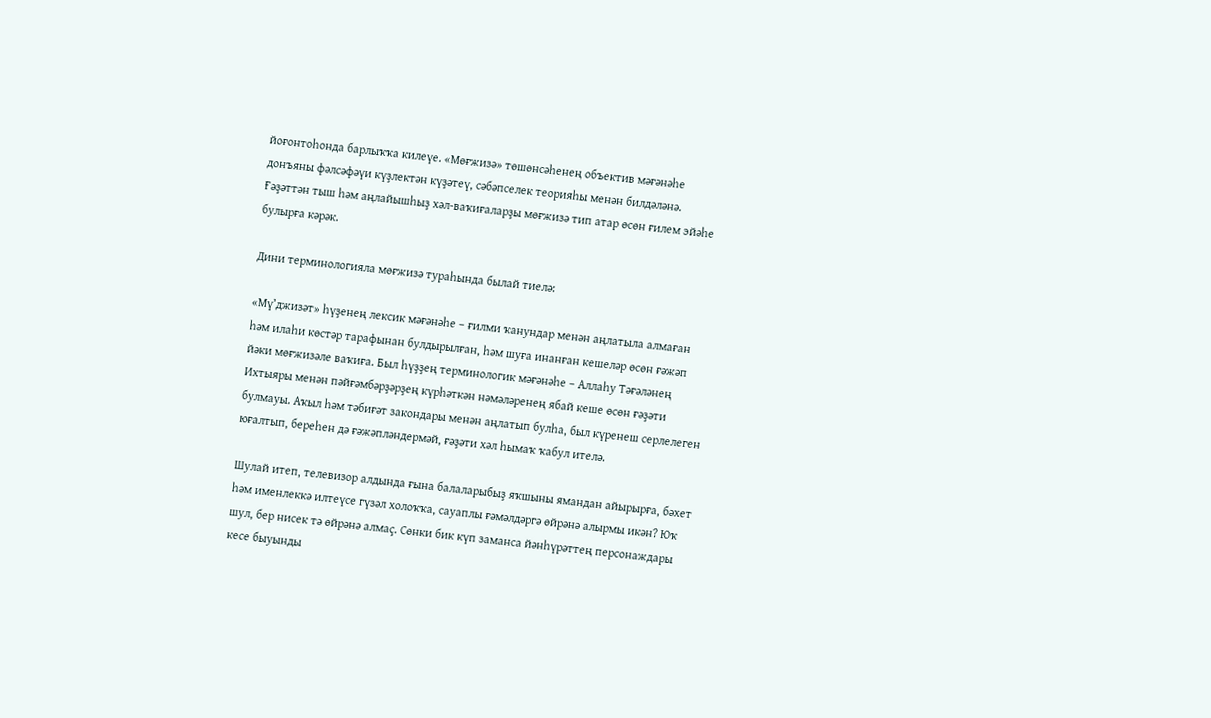йоғонтоһонда барлыҡҡа килеүе. «Мөғжизә» төшөнсәһенең объектив мәғәнәһе донъяны фәлсәфәүи күҙлектән күҙәтеү, сәбәпселек теорияһы менән билдәләнә. Ғәҙәттән тыш һәм аңлайышһыҙ хәл-ваҡиғаларҙы мөғжизә тип атар өсөн ғилем эйәһе булырға кәрәк.

Дини терминологияла мөғжизә тураһында былай тиелә:

«Мү’джизәт» һүҙенең лексик мәғәнәһе – ғилми ҡанундар менән аңлатыла алмаған һәм илаһи көстәр тарафынан булдырылған, һәм шуға инанған кешеләр өсөн ғәжәп йәки мөғжизәле ваҡиға. Был һүҙҙең терминологик мәғәнәһе – Аллаһу Тәғәләнең Ихтыяры менән пәйғәмбәрҙәрҙең күрһәткән нәмәләренең ябай кеше өсөн ғәҙәти булмауы. Аҡыл һәм тәбиғәт закондары менән аңлатып булһа, был күренеш серлелеген юғалтып, береһен дә ғәжәпләндермәй, ғәҙәти хәл һымаҡ ҡабул ителә.

Шулай итеп, телевизор алдында ғына балаларыбыҙ яҡшыны ямандан айырырға, бәхет һәм именлеккә илтеүсе гүзәл холоҡҡа, сауаплы ғәмәлдәргә өйрәнә алырмы икән? Юҡ шул, бер нисек тә өйрәнә алмаҫ. Сөнки бик күп заманса йәнһүрәттең персонаждары кесе быуынды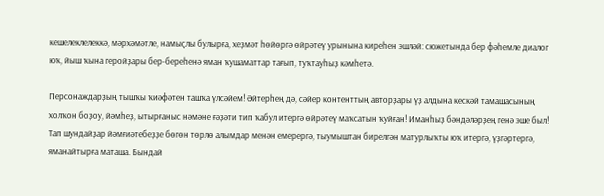кешелеклелеккә, мәрхәмәтле, намыҫлы булырға, хеҙмәт һөйөргә өйрәтеү урынына киреһен эшләй: сюжетында бер фәһемле диалог юҡ, йыш ҡына геройҙары бер-береһенә яман ҡушаматтар тағып, туҡтауһыҙ кәмһетә.

Персонаждарҙың тышҡы ҡиәфәтен ташҡа үлсәйем! Әйтерһең дә, сәйер контенттың авторҙары үҙ алдына кескәй тамашасының холҡон боҙоу, йәмһеҙ, ытырғаныс нәмәне ғәҙәти тип ҡабул итергә өйрәтеү маҡсатын ҡуйған! Иманһыҙ бәндәләрҙең генә эше был! Тап шундайҙар йәмғиәтебеҙҙе бөгөн төрлө алымдар менән емерергә, тыумыштан бирелгән матурлыҡты юҡ итергә, үҙгәртергә, яманайтырға маташа. Бындай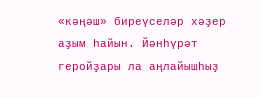«кәңәш» биреүселәр хәҙер аҙым һайын. Йәнһүрәт геройҙары ла аңлайышһыҙ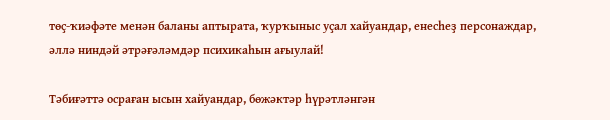төҫ-ҡиәфәте менән баланы аптырата, ҡурҡыныс уҫал хайуандар, енесһеҙ персонаждар, әллә ниндәй әтрәғәләмдәр психикаһын ағыулай!

Тәбиғәттә осраған ысын хайуандар, бөжәктәр һүрәтләнгән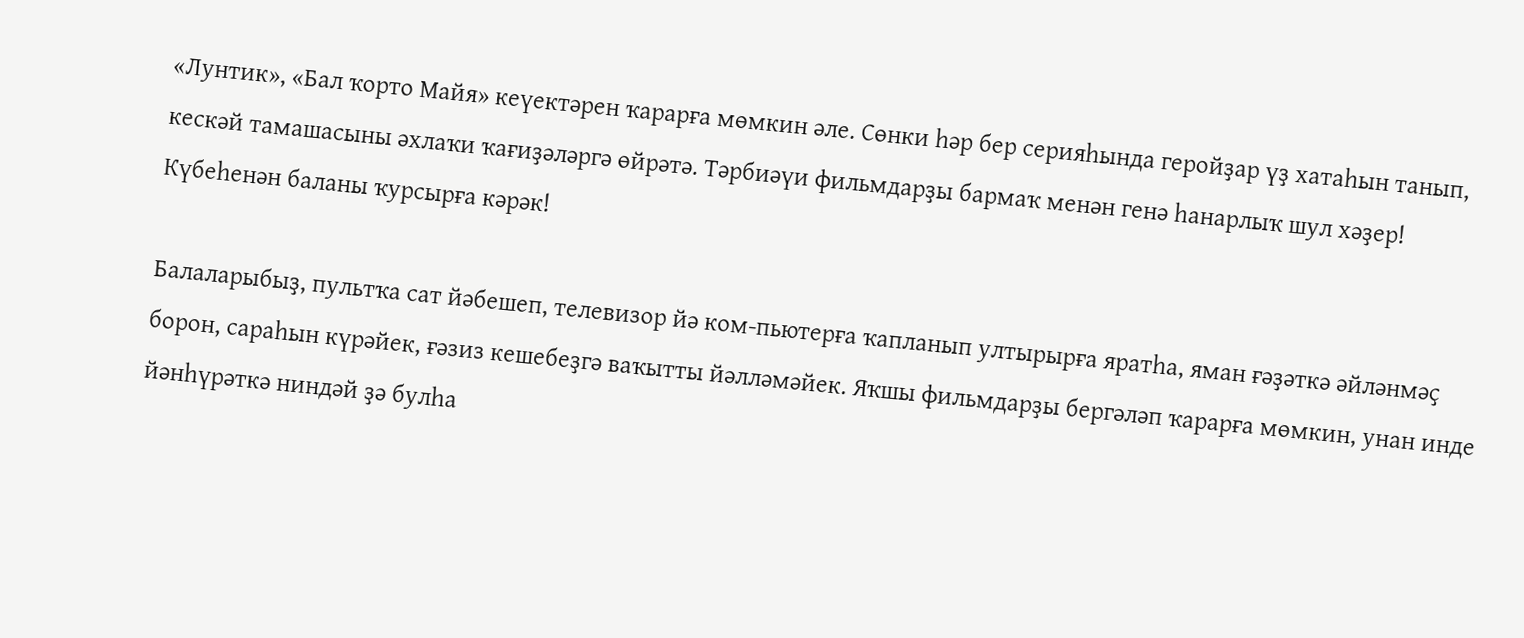«Лунтик», «Бал ҡорто Майя» кеүектәрен ҡарарға мөмкин әле. Сөнки һәр бер серияһында геройҙар үҙ хатаһын танып, кескәй тамашасыны әхлаҡи ҡағиҙәләргә өйрәтә. Тәрбиәүи фильмдарҙы бармаҡ менән генә һанарлыҡ шул хәҙер! Күбеһенән баланы ҡурсырға кәрәк!

Балаларыбыҙ, пультҡа сат йәбешеп, телевизор йә ком-пьютерға ҡапланып ултырырға яратһа, яман ғәҙәткә әйләнмәҫ борон, сараһын күрәйек, ғәзиз кешебеҙгә ваҡытты йәлләмәйек. Яҡшы фильмдарҙы бергәләп ҡарарға мөмкин, унан инде йәнһүрәткә ниндәй ҙә булһа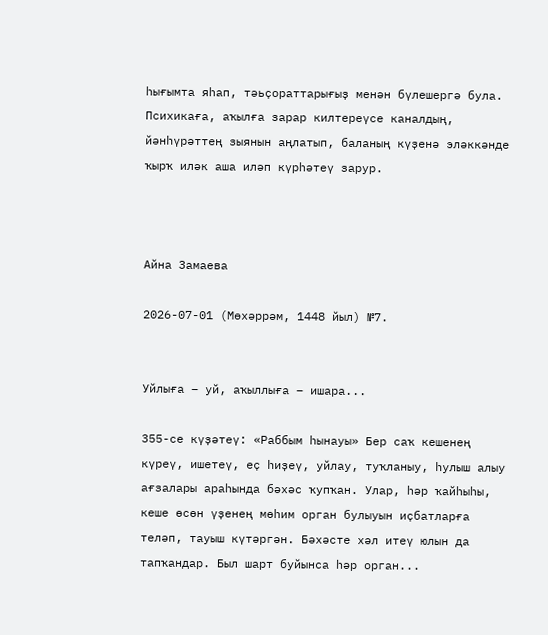һығымта яһап, тәьҫораттарығыҙ менән бүлешергә була. Психикаға, аҡылға зарар килтереүсе каналдың, йәнһүрәттең зыянын аңлатып, баланың күҙенә эләккәнде ҡырҡ иләк аша иләп күрһәтеү зарур.



Айна Замаева

2026-07-01 (Мөхәррәм, 1448 йыл) №7.


Уйлыға – уй, аҡыллыға – ишара...

355-се күҙәтеү: «Раббым һынауы» Бер саҡ кешенең күреү, ишетеү, еҫ һиҙеү, уйлау, туҡланыу, һулыш алыу ағзалары араһында бәхәс ҡупҡан. Улар, һәр ҡайһыһы, кеше өсөн үҙенең мөһим орган булыуын иҫбатларға теләп, тауыш күтәргән. Бәхәсте хәл итеү юлын да тапҡандар. Был шарт буйынса һәр орган...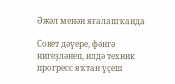Әжәл менән яғалашҡанда

Совет дәүере, фәнгә нигеҙләнеп, илдә техник прогресс яҡтан үҫеш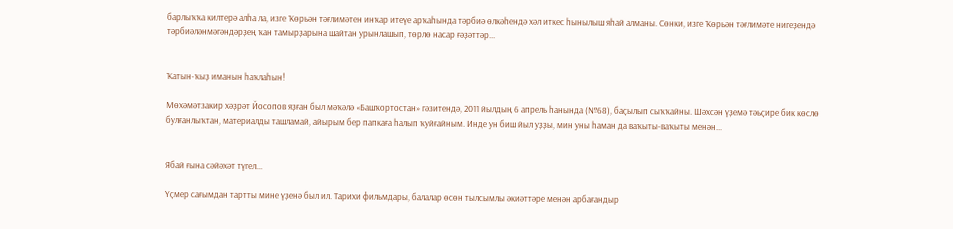барлыҡҡа килтерә алһа ла, изге Ҡөрьән тәғлимәтен инҡар итеүе арҡаһында тәрбиә өлкәһендә хәл иткес һынылыш яһай алманы. Сөнки, изге Ҡөрьән тәғлимәте нигеҙендә тәрбиәләнмәгәндәрҙең ҡан тамырҙарына шайтан урынлашып, төрлө насар ғәҙәттәр...


Ҡатын-ҡыҙ иманын һаҡлаһын!

Мөхәмәтзакир хәҙрәт Йосопов яҙған был мәҡәлә «Башҡортостан» гәзитендә, 2011 йылдың 6 апрель һанында (№68), баҫылып сыҡҡайны. Шәхсән үҙемә тәьҫире бик көслө булғанлыҡтан, материалды ташламай, айырым бер папкаға һалып ҡуйғайным. Инде ун биш йыл уҙҙы, мин уны һаман да ваҡыты-ваҡыты менән...


Ябай ғына сәйәхәт түгел...

Үҫмер сағымдан тартты мине үҙенә был ил. Тарихи фильмдары, балалар өсөн тылсымлы әкиәттәре менән арбағандыр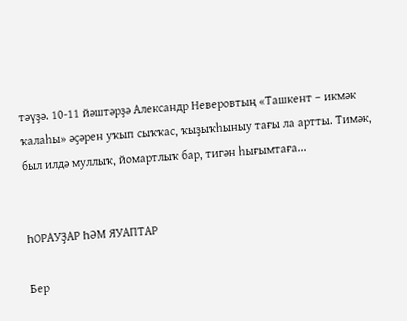тәүҙә. 10-11 йәштәрҙә Александр Неверовтың «Ташкент – икмәк ҡалаһы» әҫәрен уҡып сыҡҡас, ҡыҙыҡһыныу тағы ла артты. Тимәк, был илдә муллыҡ, йомартлыҡ бар, тигән һығымтаға...


ҺОРАУҘАР ҺӘМ ЯУАПТАР

Бер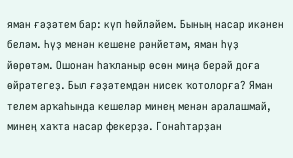яман ғәҙәтем бар: күп һөйләйем. Бының насар икәнен беләм. Һүҙ менән кешене рәнйетәм, яман һүҙ йөрөтәм. Ошонан һаҡланыр өсөн миңә берәй доға өйрәтегеҙ. Был ғәҙәтемдән нисек ҡотолорға? Яман телем арҡаһында кешеләр минең менән аралашмай, минең хаҡта насар фекерҙә. Гонаһтарҙан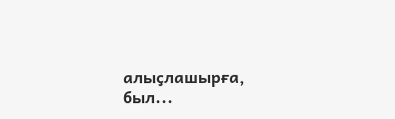алыҫлашырға, был...